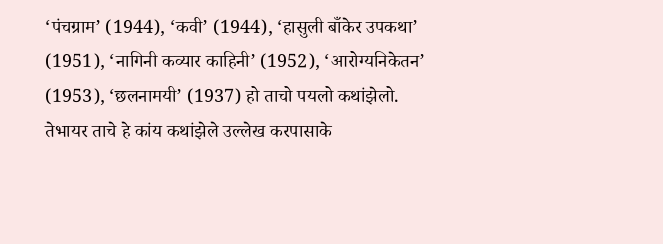‘पंचग्राम’ (1944), ‘कवी’ (1944), ‘हासुली बाँकेर उपकथा’ (1951), ‘नागिनी कव्यार काहिनी’ (1952), ‘आरोग्यनिकेतन’ (1953), ‘छलनामयी’ (1937) हो ताचो पयलो कथांझेलो. तेभायर ताचे हे कांय कथांझेले उल्लेख करपासाके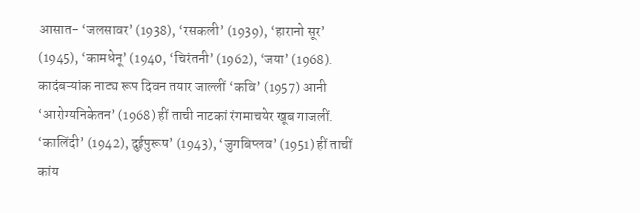आसात- ‘जलसावर’ (1938), ‘रसकली’ (1939), ‘हारानो सूर’ (1945), ‘कामधेनू’ (1940, ‘चिरंतनी’ (1962), ‘जया’ (1968). कादंबऱ्यांक नाट्य रूप दिवन तयार जाल्लीं ‘कवि’ (1957) आनी ‘आरोग्यनिकेतन’ (1968) हीं ताची नाटकां रंगमाचयेर खूब गाजलीं. ‘कालिंदी’ (1942), दुईपुरूष’ (1943), ‘जुगबिप्लव’ (1951) हीं ताचीं कांय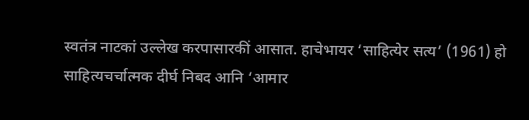स्वतंत्र नाटकां उल्लेख करपासारकीं आसात. हाचेभायर ‘साहित्येर सत्य’ (1961) हो साहित्यचर्चात्मक दीर्घ निबद आनि ‘आमार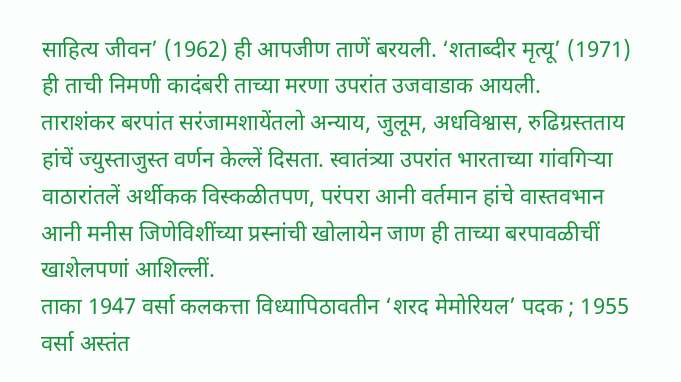साहित्य जीवन’ (1962) ही आपजीण ताणें बरयली. ‘शताब्दीर मृत्यू’ (1971) ही ताची निमणी कादंबरी ताच्या मरणा उपरांत उजवाडाक आयली.
ताराशंकर बरपांत सरंजामशायेंतलो अन्याय, जुलूम, अधविश्वास, रुढिग्रस्तताय हांचें ज्युस्ताजुस्त वर्णन केल्लें दिसता. स्वातंत्र्या उपरांत भारताच्या गांवगिऱ्या वाठारांतलें अर्थीकक विस्कळीतपण, परंपरा आनी वर्तमान हांचे वास्तवभान आनी मनीस जिणेविशींच्या प्रस्नांची खोलायेन जाण ही ताच्या बरपावळीचीं खाशेलपणां आशिल्लीं.
ताका 1947 वर्सा कलकत्ता विध्यापिठावतीन ‘शरद मेमोरियल’ पदक ; 1955 वर्सा अस्तंत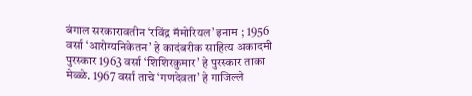बंगाल सरकारावतीन ‘रविंद्र मॅमोरियल’ इनाम ; 1956 वर्सा ‘आरोग्यनिकेतन’ हे कादंबरीक साहित्य अकादमी पुरस्कार 1963 वर्सा ‘शिशिरकुमार’ हे पुरस्कार ताका मेळ्ळे. 1967 वर्सा ताचे ‘गणदेवता’ हे गाजिल्ले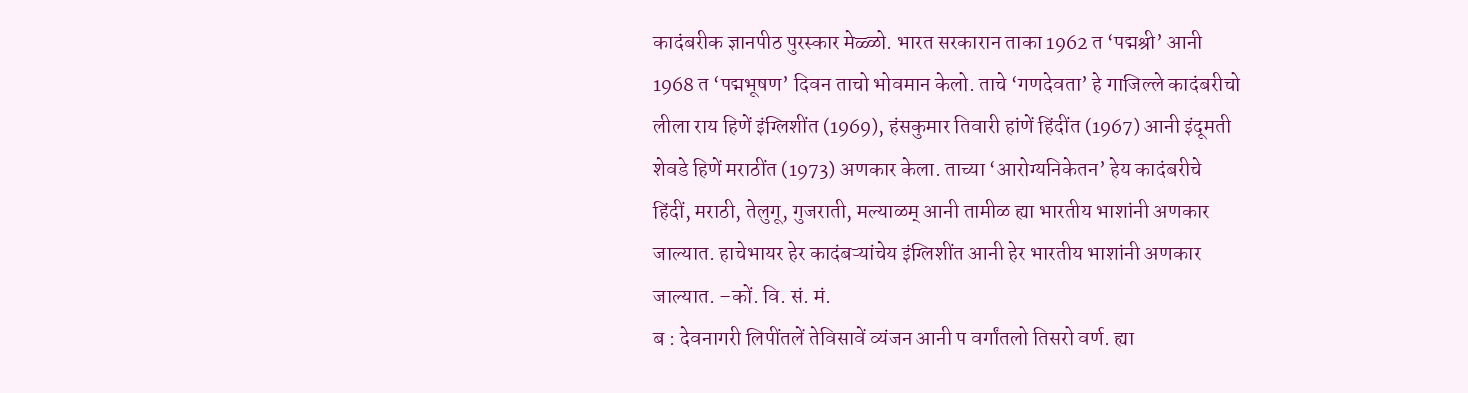कादंबरीक ज्ञानपीठ पुरस्कार मेळ्ळो. भारत सरकारान ताका 1962 त ‘पद्मश्री’ आनी 1968 त ‘पद्मभूषण’ दिवन ताचो भोवमान केलो. ताचे ‘गणदेवता’ हे गाजिल्ले कादंबरीचो लीला राय हिणें इंग्लिशींत (1969), हंसकुमार तिवारी हांणें हिंदींत (1967) आनी इंदूमती शेवडे हिणें मराठींत (1973) अणकार केला. ताच्या ‘आरोग्यनिकेतन’ हेय कादंबरीचे हिंदीं, मराठी, तेलुगू, गुजराती, मल्याळम् आनी तामीळ ह्या भारतीय भाशांनी अणकार जाल्यात. हाचेभायर हेर कादंबऱ्यांचेय इंग्लिशींत आनी हेर भारतीय भाशांनी अणकार जाल्यात. –कों. वि. सं. मं.
ब : देवनागरी लिपींतलें तेविसावें व्यंजन आनी प वर्गांतलो तिसरो वर्ण. ह्या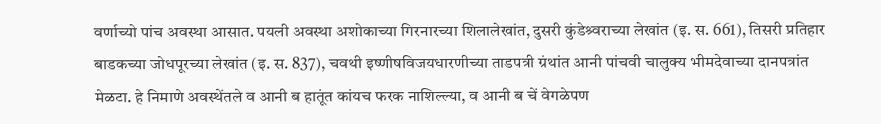वर्णाच्यो पांच अवस्था आसात. पयली अवस्था अशोकाच्या गिरनारच्या शिलालेखांत, दुसरी कुंडेश्र्वराच्या लेखांत (इ. स. 661), तिसरी प्रतिहार बाडकच्या जोधपूरच्या लेखांत (इ. स. 837), चवथी इष्णीषविजयधारणीच्या ताडपत्री ग्रंथांत आनी पांचवी चालुक्य भीमदेवाच्या दानपत्रांत मेळटा. हे निमाणे अवस्थेंतले व आनी ब हातूंत कांयच फरक नाशिल्ल्या, व आनी ब चें वेगळेपण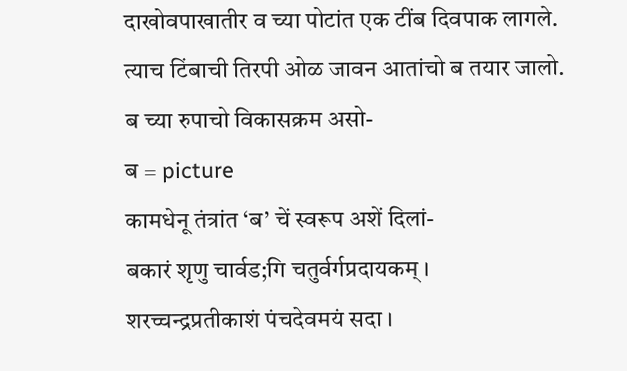दाखोवपाखातीर व च्या पोटांत एक टींब दिवपाक लागले. त्याच टिंबाची तिरपी ओळ जावन आतांचो ब तयार जालो.
ब च्या रुपाचो विकासक्रम असो-
ब = picture
कामधेनू तंत्रांत ‘ब’ चें स्वरूप अशें दिलां-
बकारं शृणु चार्वड;गि चतुर्वर्गप्रदायकम् ।
शरच्चन्द्रप्रतीकाशं पंचदेवमयं सदा ।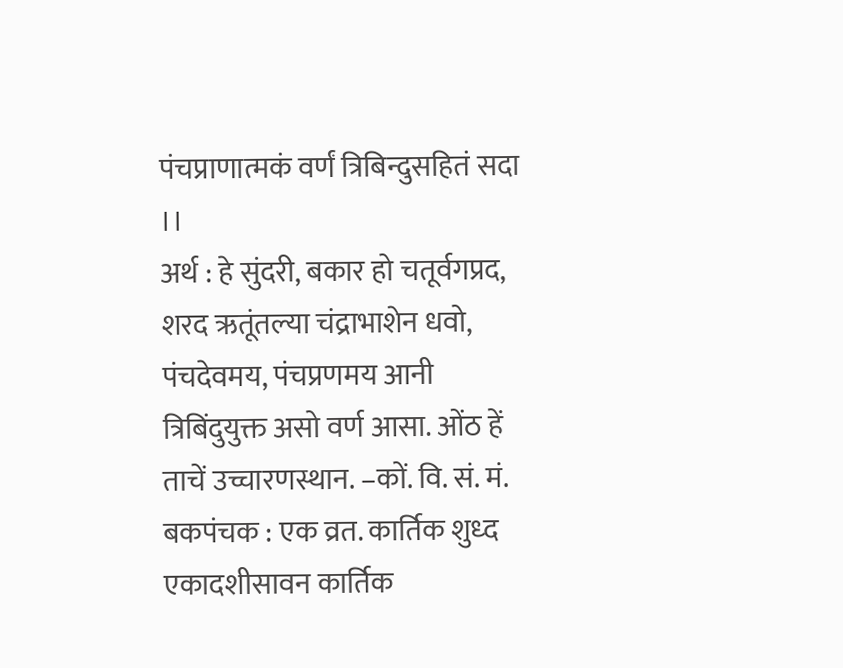पंचप्राणात्मकं वर्णं त्रिबिन्दुसहितं सदा ।।
अर्थ : हे सुंदरी, बकार हो चतूर्वगप्रद, शरद ऋतूंतल्या चंद्राभाशेन धवो, पंचदेवमय, पंचप्रणमय आनी त्रिबिंदुयुक्त असो वर्ण आसा. ओंठ हें ताचें उच्चारणस्थान. –कों. वि. सं. मं.
बकपंचक : एक व्रत. कार्तिक शुध्द एकादशीसावन कार्तिक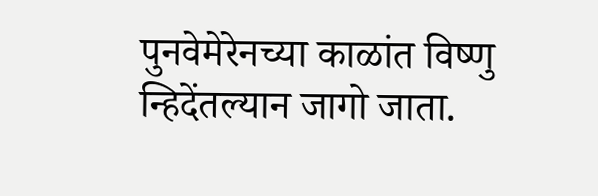पुनवेमेरेनच्या काळांत विष्णु न्हिदेंतल्यान जागो जाता.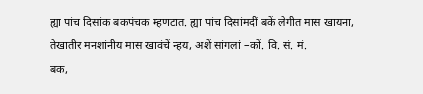ह्या पांच दिसांक बकपंचक म्हणटात. ह्या पांच दिसांमदीं बकें लेगीत मास खायना, तेखातीर मनशांनीय मास खावंचें न्हय, अशें सांगलां –कों. वि. सं. मं.
बक,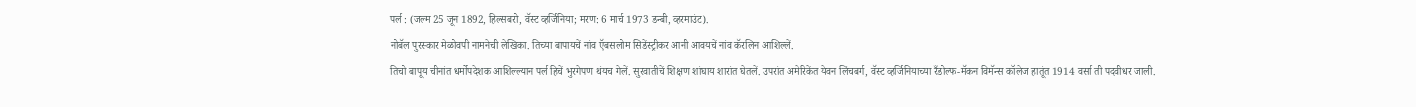पर्ल : (जल्म 25 जून 1892, हिल्सबरो, वॅस्ट व्हर्जिनिया; मरण: 6 मार्च 1973 डन्बी, व्हरमाउंट).
नोबॅल पुरस्कार मेळोवपी नामनेची लेखिका. तिच्या बापायचें नांव ऍबसलोम सिडेंस्ट्रीकर आनी आवयचें नांव कॅरलिन आशिल्लें.
तिचो बापूय चीनांत धर्मोपदेशक आशिल्ल्यान पर्ल हिचें भुरगेपण थंयच गेलें. सुरवातीचें शिक्षण शांघाय शारांत घेतलें. उपरांत अमेरिकेंत येवन लिंचबर्ग, वॅस्ट व्हर्जिनियाच्या रँडोल्फ-मॅकन विमॅन्स कॉलेज हातूंत 1914 वर्सा ती पदवीधर जाली.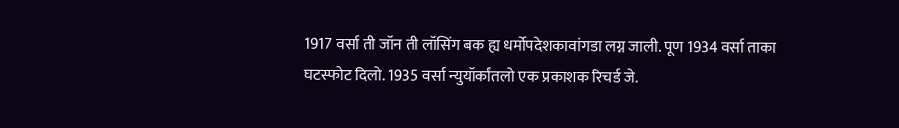1917 वर्सा ती जॉन ती लॉसिंग बक ह्य धर्मोपदेशकावांगडा लग्न जाली. पूण 1934 वर्सा ताका घटस्फोट दिलो. 1935 वर्सा न्युयॉर्कांतलो एक प्रकाशक रिचर्ड जे.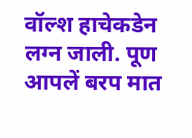वॉल्श हाचेकडेन लग्न जाली. पूण आपलें बरप मात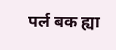पर्ल बक ह्या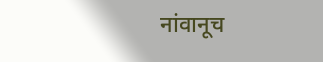नांवानूच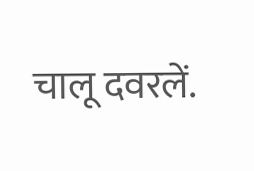चालू दवरलें.